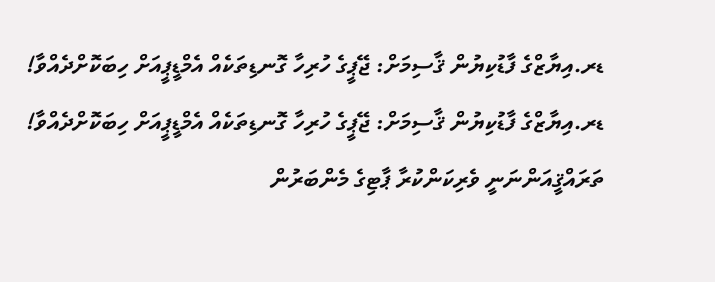ޑރ.އިޔާޒްގެ ފާޑުކިޔުން ޤާސިމަށް: ޖޭޕީގެ ހުރިހާ ގޮނޑިތަކެއް އެމްޑީޕީއަށް ހިބަކޮށްދެއްވާ!
ޑރ.އިޔާޒްގެ ފާޑުކިޔުން ޤާސިމަށް: ޖޭޕީގެ ހުރިހާ ގޮނޑިތަކެއް އެމްޑީޕީއަށް ހިބަކޮށްދެއްވާ!
ތަރައްޤީއަންނަނީ ވެރިކަންކުރާ ޕާޓިގެ މެންބަރުން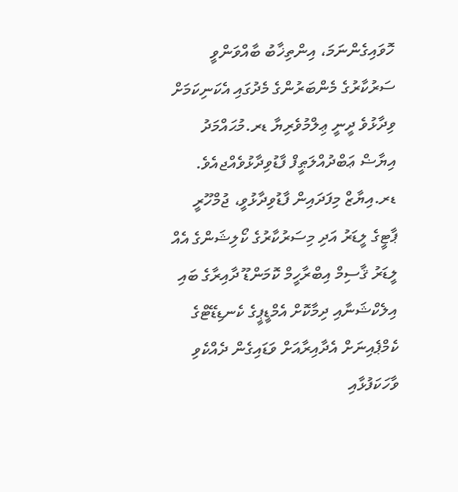ހޮވައިގެންނަމަ، އިންތިޚާބު ބާއްވަންވީ ސަރުކާރުގެ މެންބަރުންގެ މެދުގައި އެކަނިކަމަށް ވިދާޅުވެ ދީނީ ޢިލްމުވެރިޔާ ޑރ.މުޙައްމަދު އިޔާޟް ޢަބްދުއްލަޠީފް ފާޑުވިދާޅުވެއްޖއެވެ.
ޑރ.އިޔާޒް މިފަދައިން ފާޑުވިދާޅުވީ، ޖުމްހޫރީ ޕާޓީގެ ލީޑަރު އަދި މިސަރުކާރުގެ ކޯލިޝަންގެ އެއް ލީޑަރު ޤާސިމް އިބްރާހީމް ކޮމަންޑޫ ދާއިރާގެ ބައި އިލެކްޝަނާއި ދިމާކޮށް އެމްޑީޕީގެ ކެނޑިޑޭޓްގެ ކެމްޕެއިނަށް އެދާއިރާއަށް ވަޑައިގެން ދެއްކެވި ވާހަކަފުޅާއި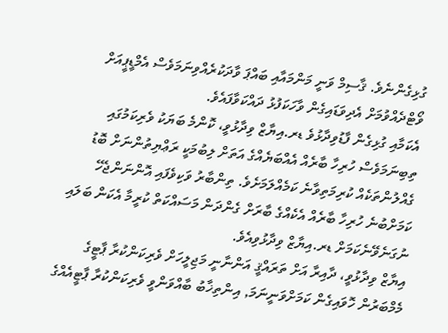ގުޅިގެންނެވެ. ޤާސިމް ވަނީ މަންމައާއި ބައްޕަ ވާދަކުރެއްވިނަމަވެސް އެމްޑީޕީއަށް ވޯޓްދެއްވުމަށް އެދިވަޑައިގެން ވާހަކަފުޅު ދައްކަވާފައެވެ.
އެކަމާއި ގުޅިގެން ފާޑުވިދާޅުވެ ޑރ.އިޔާޒް ވިދާޅުވީ، ކޮންމެ ބަޔަކު ވެރިކަމުގައި ތިބިނަމަވެސް ހުރިހާ ބާރެއް އެއްބަޔެއްގެ އަތަށް ލިބުމަކީ ރަޢްޔިތުންނަށް ބޮޑު ގެއްލުންތަކެއް ކުރިމަތިވާނެ ކަމެއްލަމަށެވެ. ތިންބާރު ވަކިވެފައި އޮންނަންޖެހޭ ކަމަށްބުނެ ހުރިހާ ބާރެއް އެކެއްގެ ބާރަށް ގެންދަން މަސައްކަތް ކުރީމާ އެކަން ބަލައި ނުގަނެވޭނެކަމަށް ޑރ.އިޔާޒް ވިދާޅުވިއެވެ.
އިޔާޒް ވިދާޅުވީ، ދާއިރާ އަށް ތަރައްޤީ އަންނާނީ މަޖިލީހަށް ވެރިކަންކުރާ ޕާޓީގެ މެމްބަރުން ހޮވައިގެން ކަމަށްވަނީނަމަ, އިންތިޚާބު ބާއްވަންވީ ވެރިކަންކުރާ ޕާޓީއެއްގެ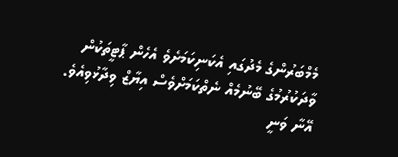މެމްބަރުންގެ މެދުގައި އެކަނިކަމަށެވެ އެހެން ޕާޓީތަކުން ވާދަކުރުމުގެ ބޭނުމެއް ނެތްކަމަށްވެސް އިޔާޒް ވިދާޅުވިއެވެ. އޭނާ ވަނީ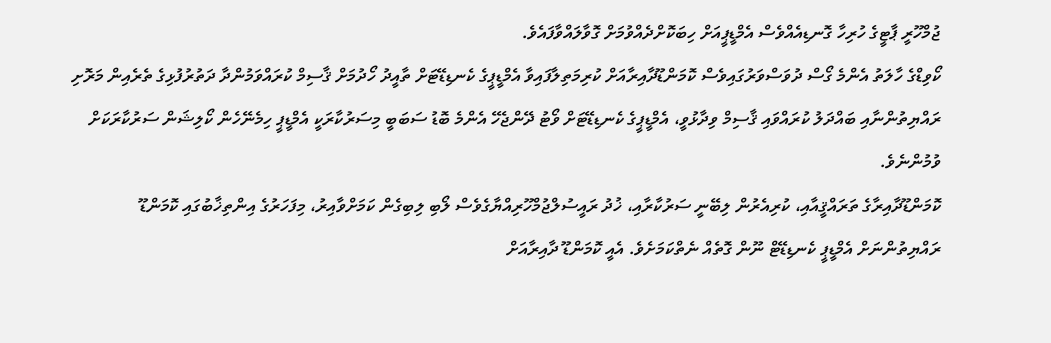ޖުމްހޫރީ ޕާޓީގެ ހުރިހާ ގޮނޑިއެއްވެސް އެމްޑީޕީއަށް ހިބަކޮށްދެއްވުމަށް ގޮވާލައްވާފައެވެ.
ކޯވިޑްގެ ހާލަތު އެންމެ ގޯސް ދުވަސްވަރުގައިވެސް ކޮމަންޑޫދާއިރާއަށް ކުރިމަތިލާފައިވާ އެމްޑީޕީގެ ކެނޑިޑޭޓަށް ތާއީދު ހޯދުމަށް ޤާސިމް ކުރައްވަމުންދާ ދަތުރުފުޅިގެ ތެރެއިން މަރޮށި ރައްޔިތުންނާއި ބައްދަލު ކުރައްވައި ޤާސިމް ވިދާޅުވީ، އެމްޑީޕީގެ ކެނޑިޑޭޓަށް ވޯޓު ދޭންޖެހޭ އެންމެ ބޮޑު ސަބަބީ މިސަރުކާރަކީ އެމްޑީޕީ ހިމެނޭހެން ކޯލިޝަން ސަރުކާރަކަށް ވުމުންނެވެ.
ކޮމަންޑޫދާއިރާގެ ތަރައްޤީއާއި، ކުރިއެރުން ލިބޭނީ ސަރުކާރާއި، ޚުދު ރައީސުލްޖުމްހޫރިއްޔާގެވެސް ލޯބި ލިބިގެން ކަމަށްވާއިރު، މިފަހަރުގެ އިންތިޚާބުގައި ކޮމަންޑޫ ރައްޔިތުންނަށް އެމްޑީޕީ ކެނޑިޑޭޓް ނޫން ގޮތެއް ނެތްކަމަށެވެ. އެއީ ކޮމަންޑޫ ދާއިރާއަށް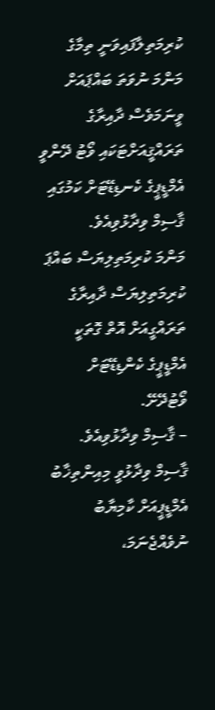ކުރިމަތިލާފައިވަނީ ތިމާގެ މަންމަ ނުވަތަ ބައްޕައަށް ވީނަމަވެސް ދާއިރާގެ ތަރައްޤީއަށްޓަކައި ވޯޓު ދޭންވީ އެމްޑީޕީގެ ކެނޑިޑޭޓަށް ކަމުގައި ޤާސިމް ވިދާޅުވިއެވެ.
މަންމަ ކުރިމަތިލިޔަސް ބައްޕަ ކުރިމަތިލިޔަސް ދާއިރާގެ ތަރައްގީއަށް އޮތް ގޮތަކީ އެމްޑީޕީގެ ކެންޑިޑޭޓަށް ވޯޓުދޭށޭ.
– ޤާސިމް ވިދާޅުވިއެވެ.
ޤާސިމް ވިދާޅުވީ މިއިންތިޚާބު އެމްޑީޕީއަށް ކާމިޔާބު ނުވެއްޖެނަމަ،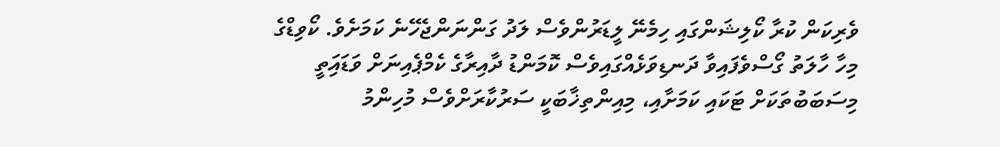ވެރިކަން ކުރާ ކޯލިޝަންގައި ހިމެނޭ ލީޑަރުންވެސް ލަދު ގަންނަންޖެހޭނެ ކަމަށެވެ. ކޯވިޑްގެ މިހާ ހާލަތު ގޯސްވެފައިވާ ދަނޑިވަޅެއްގައިވެސް ކޮމަންޑު ދާއިރާގެ ކެމްޕެއިނަށް ވަޑައިަތީ މިސަބަބުތަކަށް ޓަކައި ކަމަށާއި، މިއިންތިޚާބަކީ ސަރުކާރަށްވެސް މުހިންމު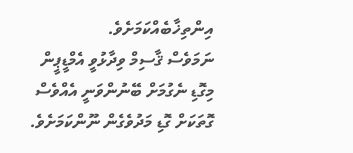އިންތިޚާބެއްކަމަށެވެ.
ނަމަވެސް ޤާސިމް ވިދާޅުވީ އެމްޑީޕީން މިގޮޑި ނެގުމަށް ބޭނުންވަނީ އެއްވެސް ގޮތަކަށް ގޮޑި މަދުވެގެން ނޫންކަމަށެވެ.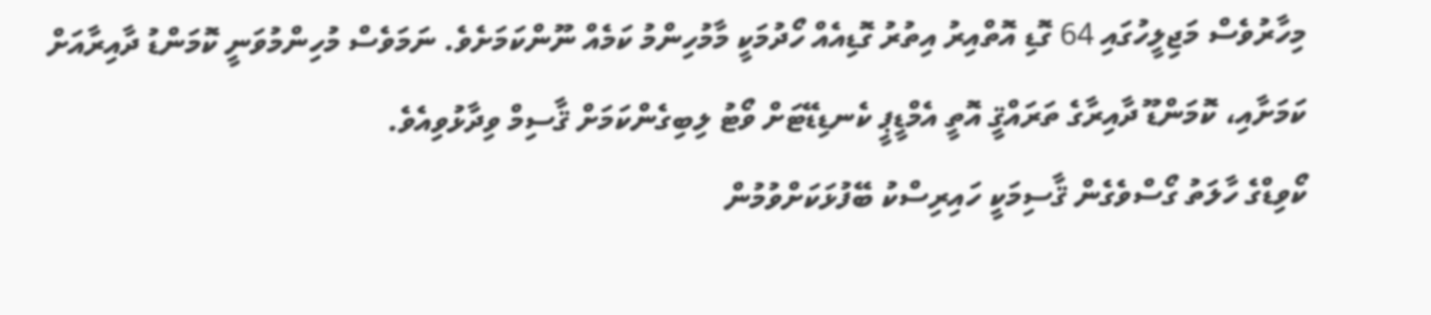މިހާރުވެސް މަޖިލީހުގައި 64 ގޮޑި އޮތްއިރު އިތުރު ގޮޑިއެއް ހޯދުމަކީ މާމުހިންމު ކަމެއް ނޫންކަމަށެވެ. ނަމަވެސް މުހިންމުވަނީ ކޮމަންޑު ދާއިރާއަށް ކަމަށާއި، ކޮމަންޑޫ ދާއިރާގެ ތަރައްޤީ އޮތީ އެމްޑީޕީ ކެނޑިޑޭޓަށް ވޯޓު ލިބިގެންކަމަށް ޤާސިމް ވިދާޅުވިއެވެ.
ކޯވިޑްގެ ހާލަތު ގޯސްވެގެން ޤާސިމަކީ ހައިރިސްކު ބޭފުޅަކަށްވުމުން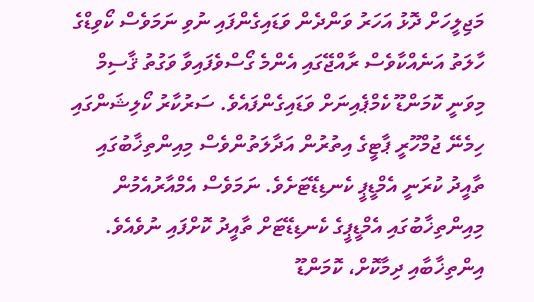މަޖިލީހަށް ދޮޅު އަހަރު ވަންދެން ވަޑައިގެންފައި ނުވި ނަމަވެސް ކޯވިޑްގެ ހާލަތު އަނެއްކާވެސް ރާއްޖޭގައި އެންމެ ގޯސްވެފައިވާ ވަގުތު ޤާސިމް މިވަނީ ކޮމަންޑޫ ކެމްޕެއިނަށް ވަޑައިގެންފައެވެ. ސަރުކާރު ކޯލިޝަންގައި ހިމެނޭ ޖުމްހޫރީ ޕާޓީގެ އިތުރުން އަދާލަތުންވެސް މިއިންތިޚާބުގައި ތާއީދު ކުރަނީ އެމްޑީޕީ ކެނޑިޑޭޓަށެވެ. ނަމަވެސް އެމްއާރުއެމުން މިއިންތިޚާބުގައި އެމްޑީޕީގެ ކެނޑިޑޭޓަށް ތާއީދު ކޮށްފައި ނުވެއެވެ.
އިންތިޚާބާއި ދިމާކޮށް، ކޮމަންޑޫ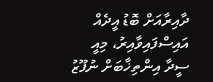ދާއިރާއަށް ބޮޑު އީދެއް އައިސްފައިވާއިރު، މިއީ ސީދާ އިންތިޚާބަށް ނުފޫޒު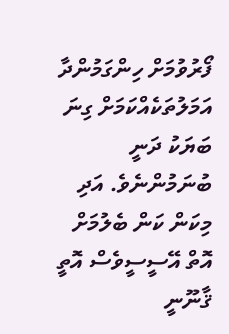ފޯރުވުމަށް ހިންގަމުންދާ އަމަލުތަކެއްކަމަށް ގިނަ ބަޔަކު ދަނީ ބުނަމުންނެވެ. އަދި މިކަން ކަން ބެލުމަށް އޮތް އޭސީސީވެސް އޮތީ ޤާނޫނީ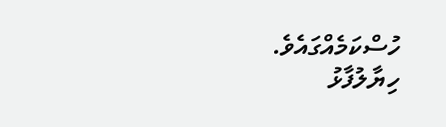ހުސްކަމެއްގައެވެ.
ހިޔާލުފާޅު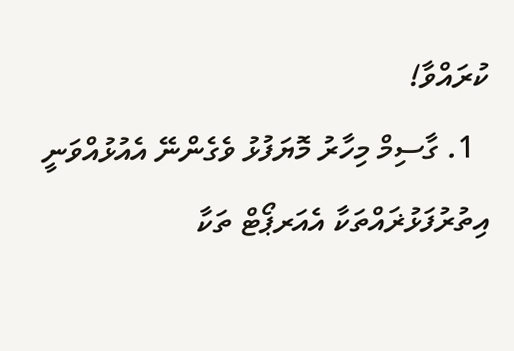ކުރައްވާ!
  1. ގާސިމް މިހާރު މޮޔަފުޅު ވެގެންނޭ އެއުޅުއްވަނީ އިތުރުފަޅުޜައްތަކާ އެއަރޕޯޓް ތަކާ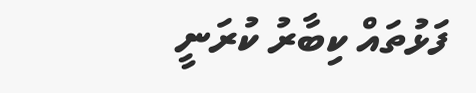ފަޅުތައް ކިބާރު ކުރަނީ